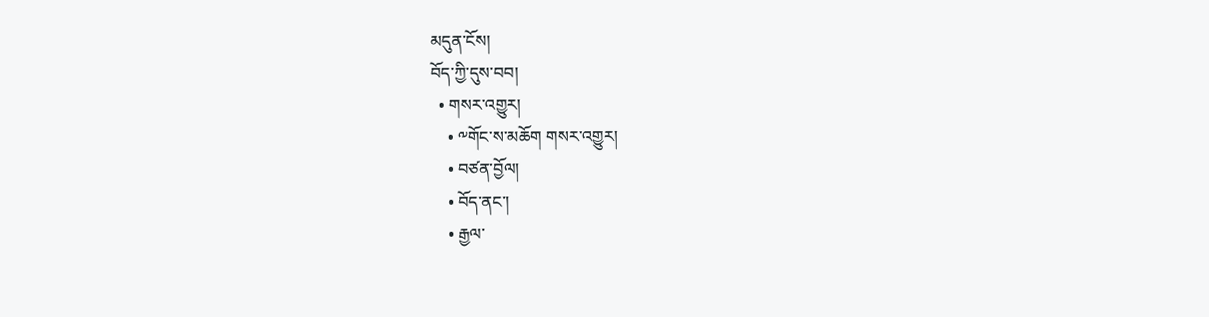མདུན་ངོས།
བོད་ཀྱི་དུས་བབ།
  • གསར་འགྱུར།
    • ༸གོང་ས་མཆོག གསར་འགྱུར།
    • བཙན་བྱོལ།
    • བོད་ནང་།
    • རྒྱལ་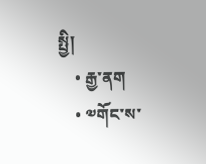སྤྱི།
    • རྒྱ་ནག
    • ༧གོང་ས་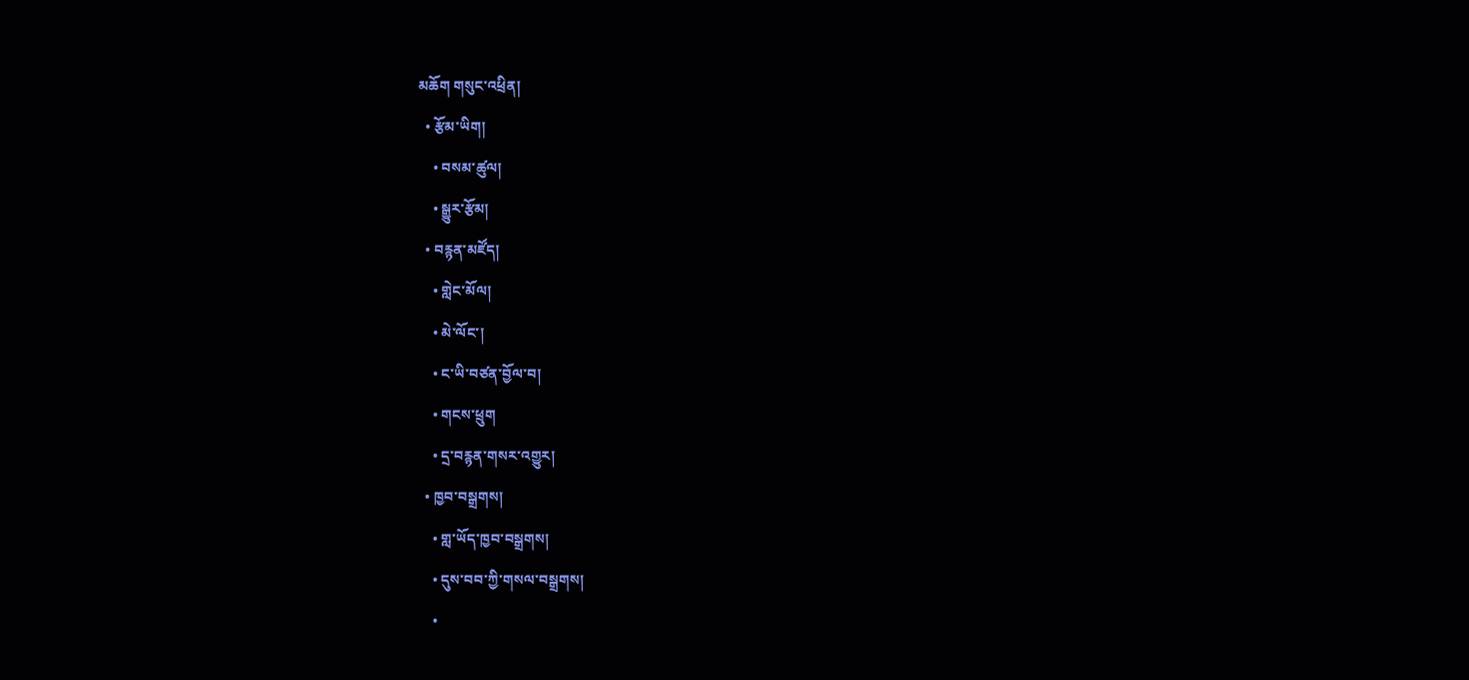མཆོག གསུང་འཕྲིན།
  • རྩོམ་ཡིག།
    • བསམ་ཚུལ།
    • སྒྱུར་རྩོམ།
  • བརྙན་མཛོད།
    • གླེང་མོལ།
    • མེ་ལོང་།
    • ང་ཡི་བཙན་བྱོལ་བ།
    • གངས་ཕྲུག
    • དྲ་བརྙན་གསར་འགྱུར།
  • ཁྱབ་བསྒྲགས།
    • གླ་ཡོད་ཁྱབ་བསྒྲགས།
    • དུས་བབ་ཀྱི་གསལ་བསྒྲགས།
    •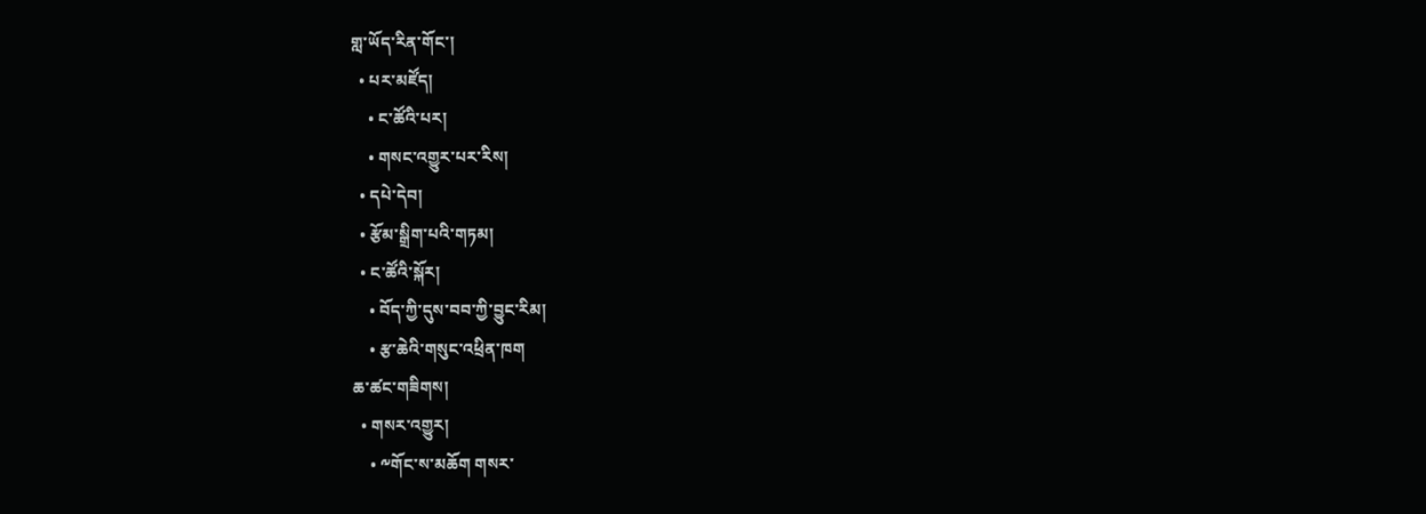གླ་ཡོད་རིན་གོང་།
  • པར་མཛོད།
    • ང་ཚོའི་པར།
    • གསང་འགྱུར་པར་རིས།
  • དཔེ་དེབ།
  • རྩོམ་སྒྲིག་པའི་གཏམ།
  • ང་ཚོའི་སྐོར།
    • བོད་ཀྱི་དུས་བབ་ཀྱི་བྱུང་རིམ།
    • རྩ་ཆེའི་གསུང་འཕྲིན་ཁག
ཆ་ཚང་གཟིགས།
  • གསར་འགྱུར།
    • ༸གོང་ས་མཆོག གསར་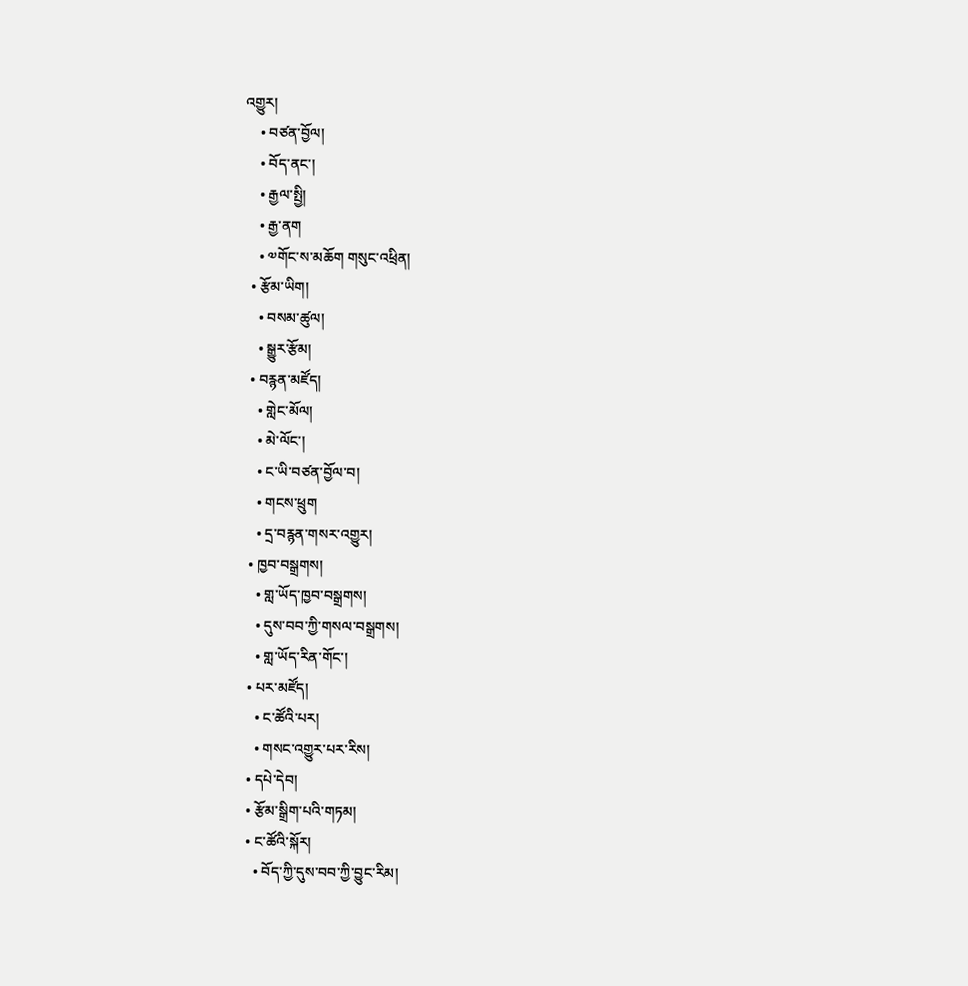འགྱུར།
    • བཙན་བྱོལ།
    • བོད་ནང་།
    • རྒྱལ་སྤྱི།
    • རྒྱ་ནག
    • ༧གོང་ས་མཆོག གསུང་འཕྲིན།
  • རྩོམ་ཡིག།
    • བསམ་ཚུལ།
    • སྒྱུར་རྩོམ།
  • བརྙན་མཛོད།
    • གླེང་མོལ།
    • མེ་ལོང་།
    • ང་ཡི་བཙན་བྱོལ་བ།
    • གངས་ཕྲུག
    • དྲ་བརྙན་གསར་འགྱུར།
  • ཁྱབ་བསྒྲགས།
    • གླ་ཡོད་ཁྱབ་བསྒྲགས།
    • དུས་བབ་ཀྱི་གསལ་བསྒྲགས།
    • གླ་ཡོད་རིན་གོང་།
  • པར་མཛོད།
    • ང་ཚོའི་པར།
    • གསང་འགྱུར་པར་རིས།
  • དཔེ་དེབ།
  • རྩོམ་སྒྲིག་པའི་གཏམ།
  • ང་ཚོའི་སྐོར།
    • བོད་ཀྱི་དུས་བབ་ཀྱི་བྱུང་རིམ།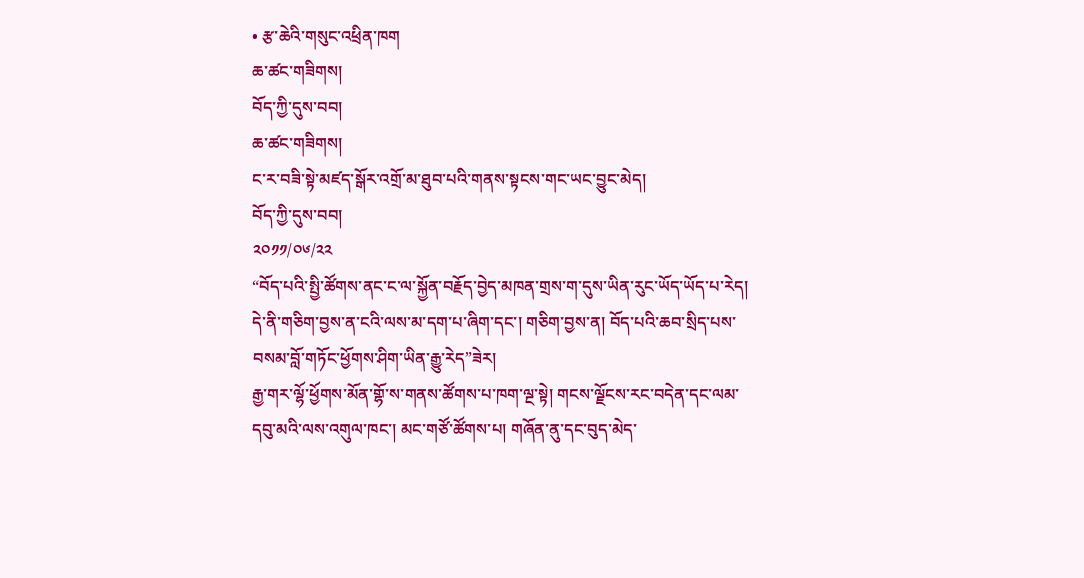• རྩ་ཆེའི་གསུང་འཕྲིན་ཁག
ཆ་ཚང་གཟིགས།
བོད་ཀྱི་དུས་བབ།
ཆ་ཚང་གཟིགས།
ང་ར་བཟི་སྟེ་མཛད་སྒོར་འགྲོ་མ་ཐུབ་པའི་གནས་སྟངས་གང་ཡང་བྱུང་མེད།
བོད་ཀྱི་དུས་བབ།
༢༠༡༡/༠༦/༢༢
“བོད་པའི་སྤྱི་ཚོགས་ནང་ང་ལ་སྐྱོན་བརྗོད་བྱེད་མཁན་གྲས་ག་དུས་ཡིན་རུང་ཡོད་ཡོད་པ་རེད།
དེ་ནི་གཅིག་བྱས་ན་ངའི་ལས་མ་དག་པ་ཞིག་དང་། གཅིག་བྱས་ན། བོད་པའི་ཆབ་སྲིད་པས་བསམ་བློ་གཏོང་ཕྱོགས་ཤིག་ཡིན་རྒྱུ་རེད”ཟེར།
རྒྱ་གར་ལྷོ་ཕྱོགས་མོན་གྷོ་ས་གནས་ཚོགས་པ་ཁག་ལྔ་སྟེ། གངས་ལྗོངས་རང་བདེན་དང་ལམ་དབུ་མའི་ལས་འགུལ་ཁང་། མང་གཙོ་ཚོགས་པ། གཞོན་ནུ་དང་བུད་མེད་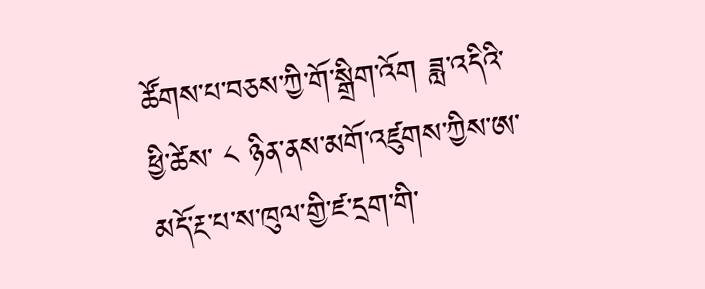ཚོགས་པ་བཅས་ཀྱི་གོ་སྒྲིག་འོག ཟླ་འདིའི་ཕྱི་ཚེས་ ༨ ཉིན་ནས་མགོ་འཛུགས་ཀྱིས་ཨ་མདོ་རྔ་པ་ས་ཁུལ་གྱི་ཛ་དྲག་གི་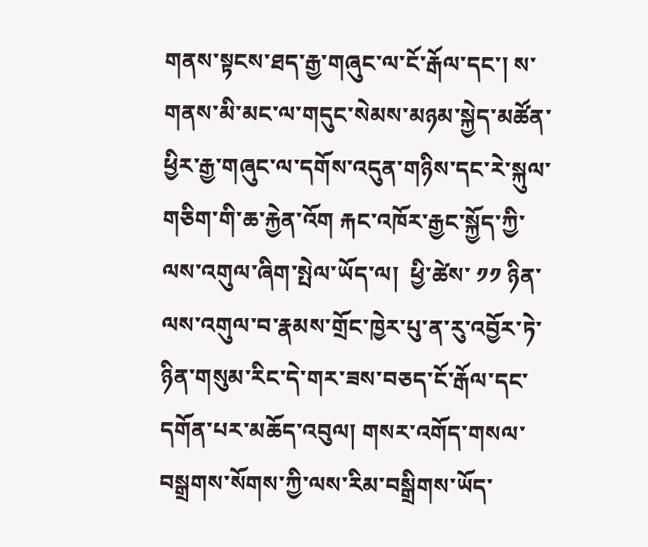གནས་སྟངས་ཐད་རྒྱ་གཞུང་ལ་ངོ་རྒོལ་དང་། ས་གནས་མི་མང་ལ་གདུང་སེམས་མཉམ་སྐྱེད་མཚོན་ཕྱིར་རྒྱ་གཞུང་ལ་དགོས་འདུན་གཉིས་དང་རེ་སྐུལ་གཅིག་གི་ཆ་རྐྱེན་འོག རྐང་འཁོར་རྒྱང་སྐྱོད་ཀྱི་ལས་འགུལ་ཞིག་སྤེལ་ཡོད་ལ།  ཕྱི་ཚེས་ ༡༡ ཉིན་ལས་འགུལ་བ་རྣམས་གྲོང་ཁྱེར་པུ་ན་རུ་འབྱོར་ཏེ་ཉིན་གསུམ་རིང་དེ་གར་ཟས་བཅད་ངོ་རྒོལ་དང་དགོན་པར་མཆོད་འབུལ། གསར་འགོད་གསལ་བསྒྲགས་སོགས་ཀྱི་ལས་རིམ་བསྒྲིགས་ཡོད་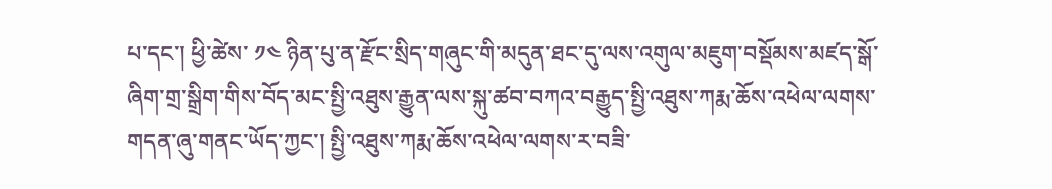པ་དང་། ཕྱི་ཚེས་ ༡༤ ཉིན་པུ་ན་རྫོང་སྲིད་གཞུང་གི་མདུན་ཐང་དུ་ལས་འགུལ་མཇུག་བསྡོམས་མཛད་སྒོ་ཞིག་གྲ་སྒྲིག་གིས་བོད་མང་སྤྱི་འཐུས་རྒྱུན་ལས་སྐུ་ཚབ་བཀའ་བརྒྱུད་སྤྱི་འཐུས་ཀརྨ་ཆོས་འཕེལ་ལགས་གདན་ཞུ་གནང་ཡོད་ཀྱང་། སྤྱི་འཐུས་ཀརྨ་ཆོས་འཕེལ་ལགས་ར་བཟི་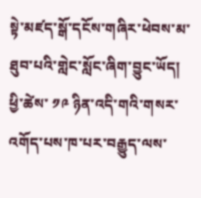སྟེ་མཛད་སྒོ་དངོས་གཞིར་ཕེབས་མ་ཐུབ་པའི་གླེང་སློང་ཞིག་བྱུང་ཡོད།
ཕྱི་ཚེས་ ༡༩ ཉིན་འདི་གའི་གསར་འགོད་པས་ཁ་པར་བརྒྱུད་ལས་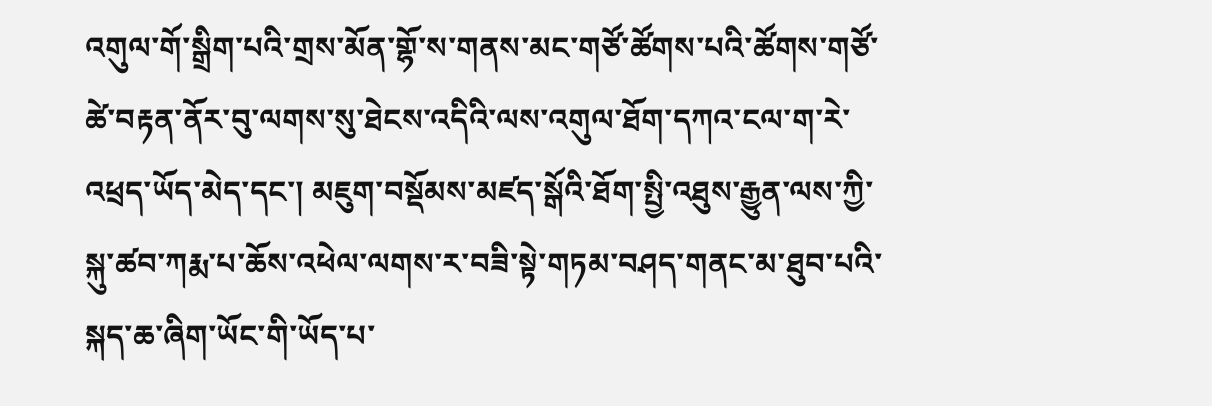འགུལ་གོ་སྒྲིག་པའི་གྲས་མོན་གྷོ་ས་གནས་མང་གཙོ་ཚོགས་པའི་ཚོགས་གཙོ་ཚེ་བརྟན་ནོར་བུ་ལགས་སུ་ཐེངས་འདིའི་ལས་འགུལ་ཐོག་དཀའ་ངལ་ག་རེ་འཕྲད་ཡོད་མེད་དང་། མཇུག་བསྡོམས་མཛད་སྒོའི་ཐོག་སྤྱི་འཐུས་རྒྱུན་ལས་ཀྱི་སྐུ་ཚབ་ཀརྨ་པ་ཆོས་འཕེལ་ལགས་ར་བཟི་སྟེ་གཏམ་བཤད་གནང་མ་ཐུབ་པའི་སྐད་ཆ་ཞིག་ཡོང་གི་ཡོད་པ་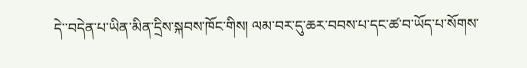དེ་་བདེན་པ་ཡིན་མིན་དྲིས་སྐབས་ཁོང་གིས། ལམ་བར་དུ་ཆར་བབས་པ་དང་ཚ་བ་ཡོད་པ་སོགས་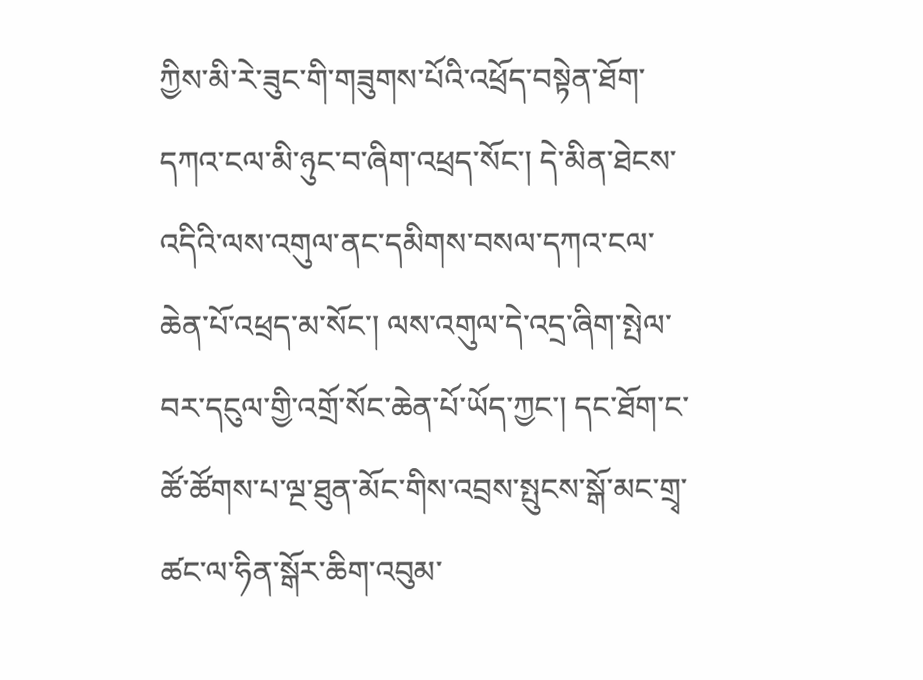ཀྱིས་མི་རེ་ཟུང་གི་གཟུགས་པོའི་འཕྲོད་བསྟེན་ཐོག་དཀའ་ངལ་མི་ཉུང་བ་ཞིག་འཕྲད་སོང་། དེ་མིན་ཐེངས་འདིའི་ལས་འགུལ་ནང་དམིགས་བསལ་དཀའ་ངལ་ཆེན་པོ་འཕྲད་མ་སོང་། ལས་འགུལ་དེ་འདྲ་ཞིག་སྤེལ་བར་དངུལ་གྱི་འགྲོ་སོང་ཆེན་པོ་ཡོད་ཀྱང་། དང་ཐོག་ང་ཚོ་ཚོགས་པ་ལྔ་ཐུན་མོང་གིས་འབྲས་སྤུངས་སྒོ་མང་གྲྭ་ཚང་ལ་ཧིན་སྒོར་ཆིག་འབུམ་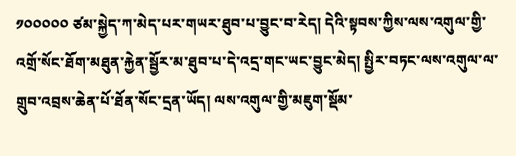༡༠༠༠༠༠ ཙམ་སྐྱེད་ཀ་མེད་པར་གཡར་ཐུབ་པ་བྱུང་བ་རེད། དེའི་སྟབས་ཀྱིས་ལས་འགུལ་གྱི་འགྲོ་སོང་ཐོག་མཐུན་རྐྱེན་སྦྱོར་མ་ཐུབ་པ་དེ་འདྲ་གང་ཡང་བྱུང་མེད། སྤྱིར་བཏང་ལས་འགུལ་ལ་གྲུབ་འབྲས་ཆེན་པོ་ཐོན་སོང་དྲན་ཡོད། ལས་འགུལ་གྱི་མཇུག་སྡོམ་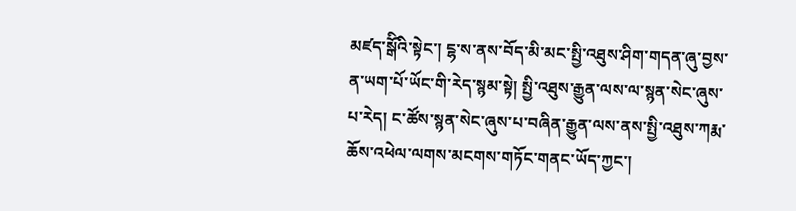མཛད་སྒོིའི་སྟེང་། ངྷ་ས་ནས་བོད་མི་མང་སྤྱི་འཐུས་ཤིག་གདན་ཞུ་བྱས་ན་ཡག་པོ་ཡོང་གི་རེད་སྙམ་སྟེ། སྤྱི་འཐུས་རྒྱུན་ལས་ལ་སྙན་སེང་ཞུས་པ་རེད། ང་ཚོས་སྙན་སེང་ཞུས་པ་བཞིན་རྒྱུན་ལས་ནས་སྤྱི་འཐུས་ཀརྨ་ཆོས་འཕེལ་ལགས་མངགས་གཏོང་གནང་ཡོད་ཀྱང་།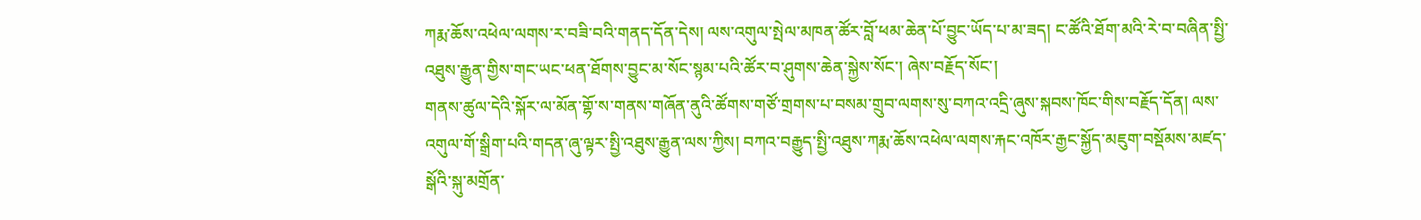ཀརྨ་ཆོས་འཕེལ་ལགས་ར་བཟི་བའི་གནད་དོན་དེས། ལས་འགུལ་སྤེལ་མཁན་ཚོར་བློ་ཕམ་ཆེན་པོ་བྱུང་ཡོད་པ་མ་ཟད། ང་ཚོའི་ཐོག་མའི་རེ་བ་བཞིན་སྤྱི་འཐུས་རྒྱུན་གྱིས་གང་ཡང་ཕན་ཐོགས་བྱུང་མ་སོང་སྙམ་པའི་ཚོར་བ་ཤུགས་ཆེན་སྐྱེས་སོང་། ཞེས་བརྗོད་སོང་།
གནས་ཚུལ་དེའི་སྐོར་ལ་མོན་གྷོ་ས་གནས་གཞོན་ནུའི་ཚོགས་གཙོ་གྲགས་པ་བསམ་གྲུབ་ལགས་སུ་བཀའ་འདྲི་ཞུས་སྐབས་ཁོང་གིས་བརྗོད་དོན། ལས་འགུལ་གོ་སྒྲིག་པའི་གདན་ཞུ་ལྟར་སྤྱི་འཐུས་རྒྱུན་ལས་ཀྱིས། བཀའ་བརྒྱུད་སྤྱི་འཐུས་ཀརྨ་ཆོས་འཕེལ་ལགས་རྐང་འཁོར་རྒྱང་སྐྱོད་མཇུག་བསྡོམས་མཛད་སྒོའི་སྐུ་མགྲོན་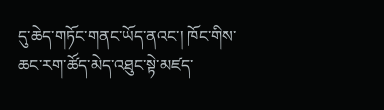དུ་ཆེད་གཏོང་གནང་ཡོད་ནའང་། ཁོང་གིས་ཆང་རག་ཚོད་མེད་འཐུང་སྟེ་མཛད་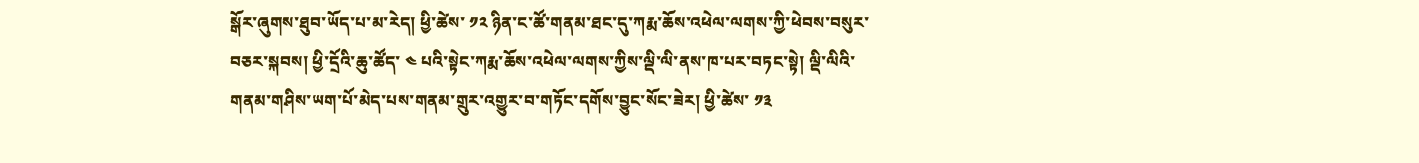སྒོར་ཞུགས་ཐུབ་ཡོད་པ་མ་རེད། ཕྱི་ཚེས་ ༡༢ ཉིན་ང་ཚོ་གནམ་ཐང་དུ་ཀརྨ་ཆོས་འཕེལ་ལགས་ཀྱི་ཕེབས་བསུར་བཅར་སྐབས། ཕྱི་དྲོའི་ཆུ་ཚོད་ ༤ པའི་སྟེང་ཀརྨ་ཆོས་འཕེལ་ལགས་ཀྱིས་ལྡི་ལི་ནས་ཁ་པར་བཏང་སྟེ། ལྡི་ལིའི་གནམ་གཤིས་ཡག་པོ་མེད་པས་གནམ་གྲུར་འགྱུར་བ་གཏོང་དགོས་བྱུང་སོང་ཟེར། ཕྱི་ཚེས་ ༡༣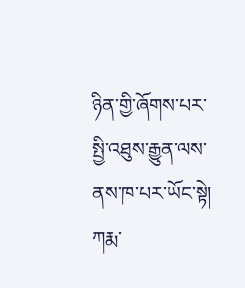ཉིན་གྱི་ཞོགས་པར་སྤྱི་འཐུས་རྒྱུན་ལས་ནས་ཁ་པར་ཡོང་སྟེ། ཀརྨ་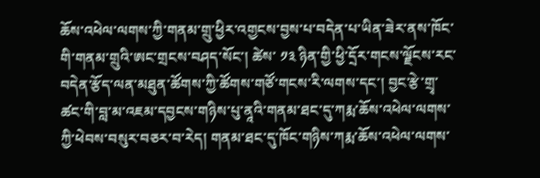ཆོས་འཕེལ་ལགས་ཀྱི་གནམ་གྲུ་ཕྱིར་འགྱངས་བྱས་པ་བདེན་པ་ཡིན་ཟེར་ནས་ཁོང་གི་གནམ་གྲུའི་ཨང་གྲངས་བཤད་སོང་། ཚེས་ ༡༣ ཉིན་གྱི་ཕྱི་དྲོར་གངས་ལྗོངས་རང་བདེན་རྩོད་ལན་མཐུན་ཚོགས་ཀྱི་ཚོགས་གཙོ་གངས་རི་ལགས་དང་། བྱང་རྩེ་གྲྭ་ཚང་གི་བླ་མ་འཇམ་དབྱངས་གཉིས་པུ་ནཱའི་གནམ་ཐང་དུ་ཀརྨ་ཆོས་འཕེལ་ལགས་ཀྱི་ཕེབས་བསུར་བཅར་བ་རེད། གནམ་ཐང་དུ་ཁོང་གཉིས་ཀརྨ་ཆོས་འཕེལ་ལགས་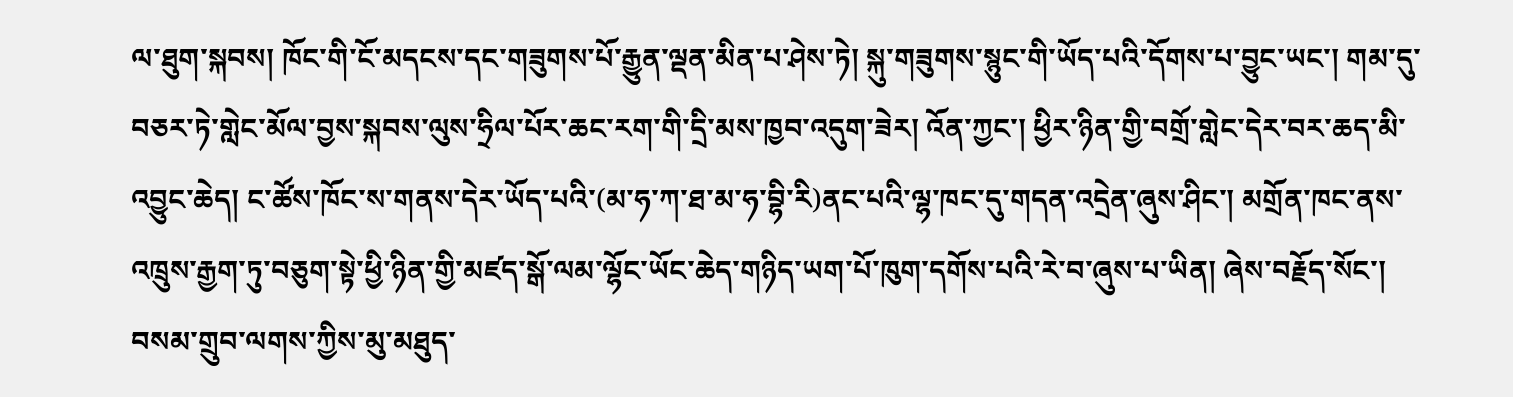ལ་ཐུག་སྐབས། ཁོང་གི་ངོ་མདངས་དང་གཟུགས་པོ་རྒྱུན་ལྡན་མིན་པ་ཤེས་ཏེ། སྐུ་གཟུགས་སྙུང་གི་ཡོད་པའི་དོགས་པ་བྱུང་ཡང་། གམ་དུ་བཅར་ཏེ་གླེང་མོལ་བྱས་སྐབས་ལུས་ཧྲིལ་པོར་ཆང་རག་གི་དྲི་མས་ཁྱབ་འདུག་ཟེར། འོན་ཀྱང་། ཕྱིར་ཉིན་གྱི་བགྲོ་གླེང་དེར་བར་ཆད་མི་འབྱུང་ཆེད། ང་ཚོས་ཁོང་ས་གནས་དེར་ཡོད་པའི་(མ་ཧ་ཀ་ཐ་མ་ཧ་བྷི་རི)ནང་པའི་ལྷ་ཁང་དུ་གདན་འདྲེན་ཞུས་ཤིང་། མགྲོན་ཁང་ནས་འཁྲུས་རྒྱག་ཏུ་བཅུག་སྟེ་ཕྱི་ཉིན་གྱི་མཛད་སྒོ་ལམ་ལྷོང་ཡོང་ཆེད་གཉིད་ཡག་པོ་ཁུག་དགོས་པའི་རེ་བ་ཞུས་པ་ཡིན། ཞེས་བརྗོད་སོང་།
བསམ་གྲུབ་ལགས་ཀྱིས་མུ་མཐུད་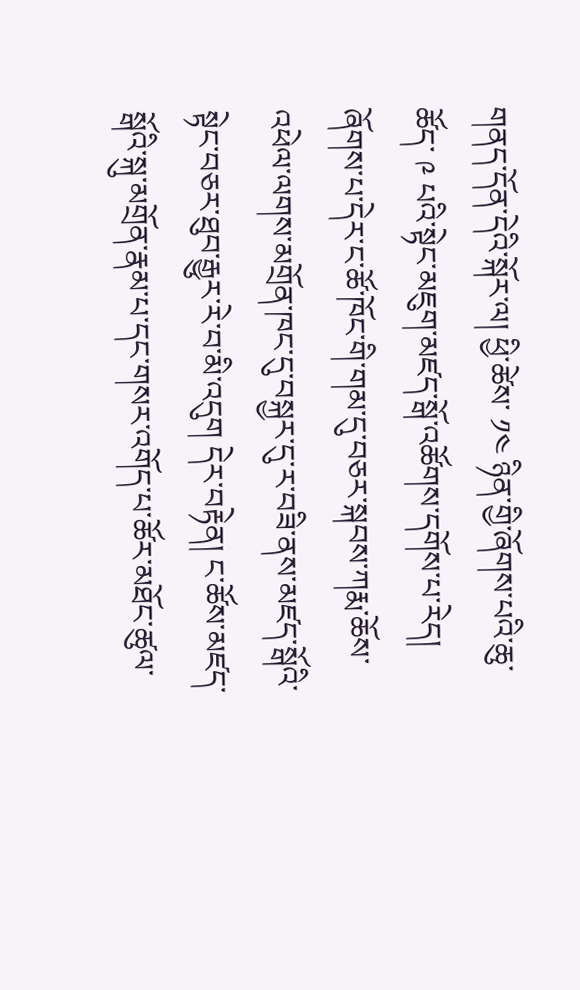གནད་དོན་དེའི་སྐོར་ལ། ཕྱི་ཚེས་ ༡༤ ཉིན་གྱི་ཞོགས་པའི་ཆུ་ཚོད་ ༩ པའི་སྟེང་མཇུག་མཛད་སྒོ་འཚོགས་དགོས་པ་རེད། ཞོགས་པ་དེར་ང་ཚོ་ཁོང་གི་གམ་དུ་བཅར་སྐབས་ཀརྨ་ཆོས་འཕེལ་ལགས་མགྲོན་ཁང་དུ་བསྐྱར་དུ་ར་བཟི་ནས་མཛད་སྒོའི་སྟེང་བཅར་ཐུབ་རྒྱུར་རེ་བ་མི་འདུག དེར་བརྟེན། ང་ཚོས་མཛད་སྒོའི་སྐུ་མགྲོན་རྣམ་པ་དང་གསར་འགོད་པ་ཚོར་མཐོང་ཚུལ་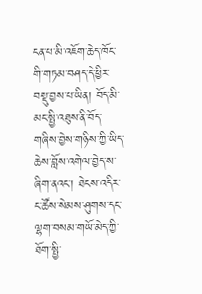ངན་པ་མི་འཇོག་ཆེད་ཁོང་གི་གཏམ་བཤད་དེ་ཕྱིར་བསྡུ་བྱས་པ་ཡིན། བོད་མི་མང་སྤྱི་འཐུས་ནི་བོད་གཞིས་བྱེས་གཉིས་ཀྱི་ཡིད་ཆེས་བློས་འགེལ་བྱེད་ས་ཞིག་ནའང་། ཐེངས་འདིར་ང་ཚོས་སེམས་ཤུགས་དང་ལྷག་བསམ་གཡོ་མེད་ཀྱི་ཐོག་སྤྱི་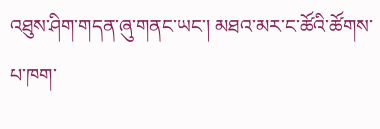འཐུས་ཤིག་གདན་ཞུ་གནང་ཡང་། མཐའ་མར་ང་ཚོའི་ཚོགས་པ་ཁག་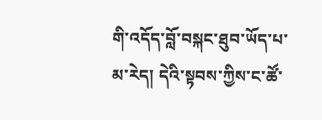གི་འདོད་བློ་བསྐང་ཐུབ་ཡོད་པ་མ་རེད། དེའི་སྟབས་ཀྱིས་ང་ཚོ་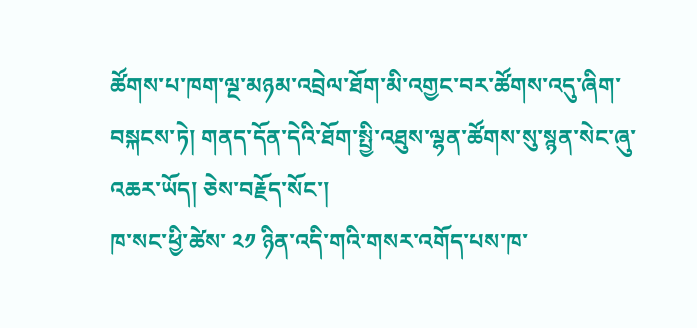ཚོགས་པ་ཁག་ལྔ་མཉམ་འབྲེལ་ཐོག་མི་འགྱང་བར་ཚོགས་འདུ་ཞིག་བསྐངས་ཏེ། གནད་དོན་དེའི་ཐོག་སྤྱི་འཐུས་ལྷན་ཚོགས་སུ་སྙན་སེང་ཞུ་འཆར་ཡོད། ཅེས་བརྗོད་སོང་།
ཁ་སང་ཕྱི་ཚེས་ ༢༡ ཉིན་འདི་གའི་གསར་འགོད་པས་ཁ་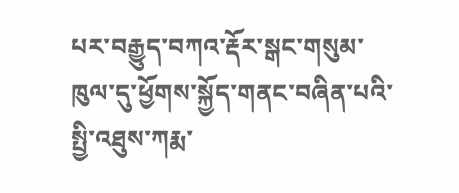པར་བརྒྱུད་བཀའ་རྡོར་སྒང་གསུམ་ཁུལ་དུ་ཕྱོགས་སྐྱོད་གནང་བཞིན་པའི་སྤྱི་འཐུས་ཀརྨ་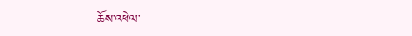ཆོས་འཕེལ་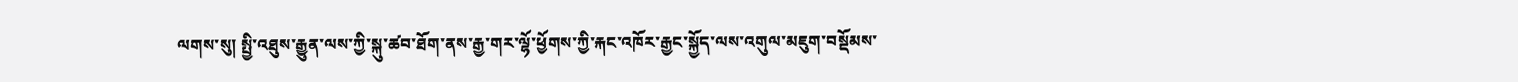ལགས་སུ། སྤྱི་འཐུས་རྒྱུན་ལས་ཀྱི་སྐུ་ཚབ་ཐོག་ནས་རྒྱ་གར་ལྷོ་ཕྱོགས་ཀྱི་རྐང་འཁོར་རྒྱང་སྐྱོད་ལས་འགུལ་མཇུག་བསྡོམས་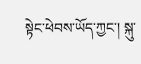སྟེང་ཕེབས་ཡོད་ཀྱང་། སྐུ་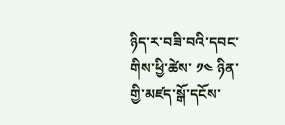ཉིད་ར་བཟི་བའི་དབང་གིས་ཕྱི་ཚེས་ ༡༤ ཉིན་གྱི་མཛད་སྒོ་དངོས་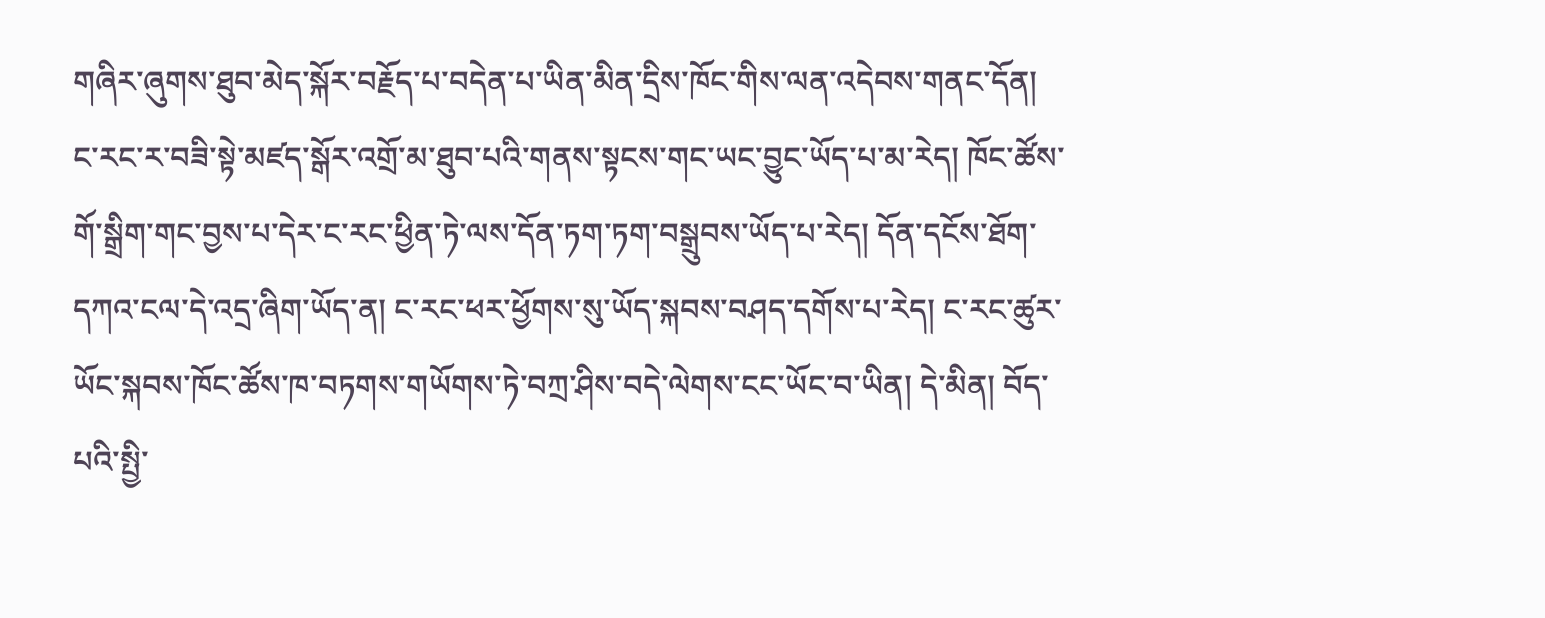གཞིར་ཞུགས་ཐུབ་མེད་སྐོར་བརྗོད་པ་བདེན་པ་ཡིན་མིན་དྲིས་ཁོང་གིས་ལན་འདེབས་གནང་དོན། ང་རང་ར་བཟི་སྟེ་མཛད་སྒོར་འགྲོ་མ་ཐུབ་པའི་གནས་སྟངས་གང་ཡང་བྱུང་ཡོད་པ་མ་རེད། ཁོང་ཚོས་གོ་སྒྲིག་གང་བྱས་པ་དེར་ང་རང་ཕྱིན་ཏེ་ལས་དོན་ཏག་ཏག་བསྒྲུབས་ཡོད་པ་རེད། དོན་དངོས་ཐོག་དཀའ་ངལ་དེ་འདྲ་ཞིག་ཡོད་ན། ང་རང་ཕར་ཕྱོགས་སུ་ཡོད་སྐབས་བཤད་དགོས་པ་རེད། ང་རང་ཚུར་ཡོང་སྐབས་ཁོང་ཚོས་ཁ་བཏགས་གཡོགས་ཏེ་བཀྲ་ཤིས་བདེ་ལེགས་ངང་ཡོང་བ་ཡིན། དེ་མིན། བོད་པའི་སྤྱི་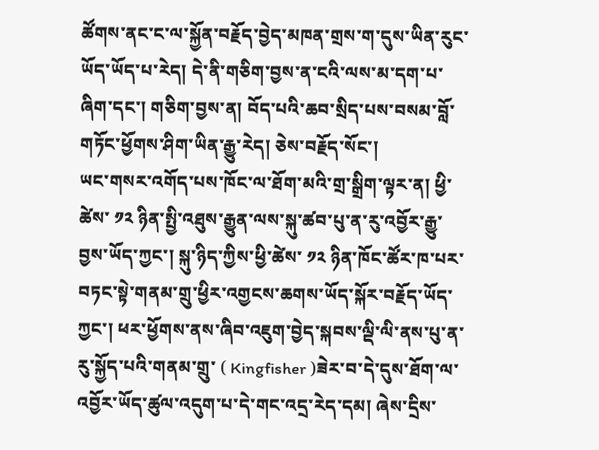ཚོགས་ནང་ང་ལ་སྐྱོན་བརྗོད་བྱེད་མཁན་གྲས་ག་དུས་ཡིན་རུང་ཡོད་ཡོད་པ་རེད། དེ་ནི་གཅིག་བྱས་ན་ངའི་ལས་མ་དག་པ་ཞིག་དང་། གཅིག་བྱས་ན། བོད་པའི་ཆབ་སྲིད་པས་བསམ་བློ་གཏོང་ཕྱོགས་ཤིག་ཡིན་རྒྱུ་རེད། ཅེས་བརྗོད་སོང་།
ཡང་གསར་འགོད་པས་ཁོང་ལ་ཐོག་མའི་གྲ་སྒྲིག་ལྟར་ན། ཕྱི་ཚེས་ ༡༢ ཉིན་སྤྱི་འཐུས་རྒྱུན་ལས་སྐུ་ཚབ་པུ་ན་རུ་འབྱོར་རྒྱུ་བྱས་ཡོད་ཀྱང་། སྐུ་ཉིད་ཀྱིས་ཕྱི་ཚེས་ ༡༢ ཉིན་ཁོང་ཚོར་ཁ་པར་བཏང་སྟེ་གནམ་གྲུ་ཕྱིར་འགྱངས་ཆགས་ཡོད་སྐོར་བརྗོད་ཡོད་ཀྱང་། ཕར་ཕྱོགས་ནས་ཞིབ་འཇུག་བྱེད་སྐབས་ལྡི་ལི་ནས་པུ་ན་རུ་སྐྱོད་པའི་གནམ་གྲུ་ ( Kingfisher )ཟེར་བ་དེ་དུས་ཐོག་ལ་འབྱོར་ཡོད་ཚུལ་འདུག་པ་དེ་གང་འདྲ་རེད་དམ། ཞེས་དྲིས་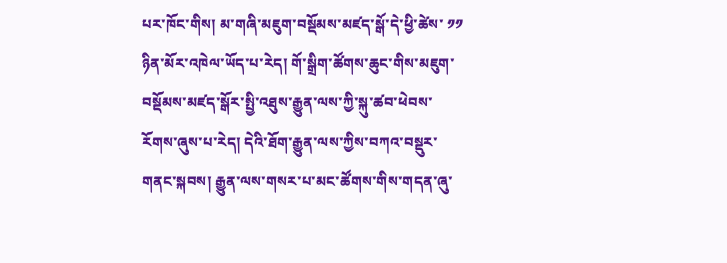པར་ཁོང་གིས། མ་གཞི་མཇུག་བསྡོམས་མཛད་སྒོ་དེ་ཕྱི་ཚེས་ ༡༡ ཉིན་མོར་འཁེལ་ཡོད་པ་རེད། གོ་སྒྲིག་ཚོགས་ཆུང་གིས་མཇུག་བསྡོམས་མཛད་སྒོར་སྤྱི་འཐུས་རྒྱུན་ལས་ཀྱི་སྐུ་ཚབ་ཕེབས་རོགས་ཞུས་པ་རེད། དེའི་ཐོག་རྒྱུན་ལས་ཀྱིས་བཀའ་བསྡུར་གནང་སྐབས། རྒྱུན་ལས་གསར་པ་མང་ཚོགས་གིས་གདན་ཞུ་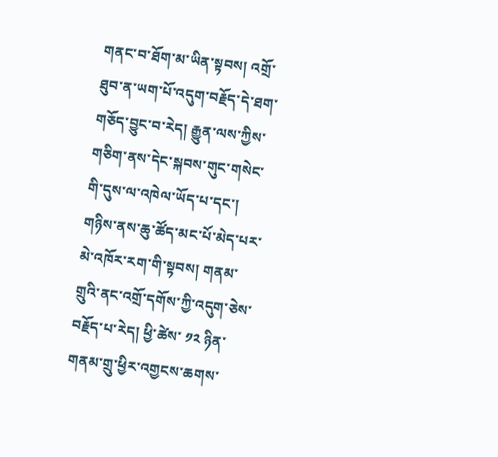གནང་བ་ཐོག་མ་ཡིན་སྟབས། འགྲོ་ཐུབ་ན་ཡག་པོ་འདུག་བརྗོད་དེ་ཐག་གཅོད་བྱུང་བ་རེད། རྒྱུན་ལས་ཀྱིས་གཅིག་ནས་དེང་སྐབས་གུང་གསེང་གི་དུས་ལ་འཁེལ་ཡོད་པ་དང་། གཉིས་ནས་ཆུ་ཚོད་མང་པོ་མེད་པར་མེ་འཁོར་རག་གི་སྟབས། གནམ་གྲུའི་ནང་འགྲོ་དགོས་ཀྱི་འདུག་ཅེས་བརྗོད་པ་རེད། ཕྱི་ཚེས་ ༡༢ ཉིན་གནམ་གྲུ་ཕྱིར་འགྱངས་ཆགས་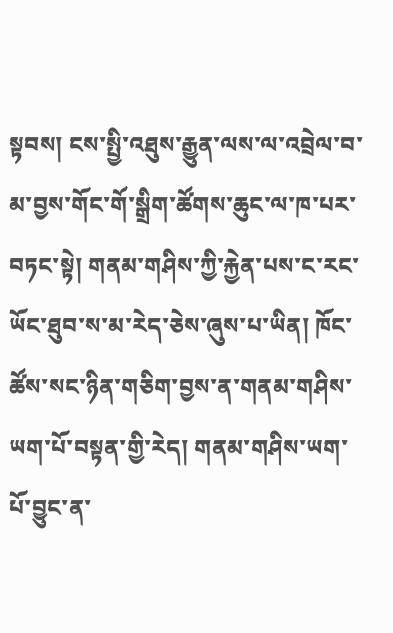སྟབས། ངས་སྤྱི་འཐུས་རྒྱུན་ལས་ལ་འབྲེལ་བ་མ་བྱས་གོང་གོ་སྒྲིག་ཚོགས་ཆུང་ལ་ཁ་པར་བཏང་སྟེ། གནམ་གཤིས་ཀྱི་རྐྱེན་པས་ང་རང་ཡོང་ཐུབ་ས་མ་རེད་ཅེས་ཞུས་པ་ཡིན། ཁོང་ཚོས་སང་ཉིན་གཅིག་བྱས་ན་གནམ་གཤིས་ཡག་པོ་བསྟན་གྱི་རེད། གནམ་གཤིས་ཡག་པོ་བྱུང་ན་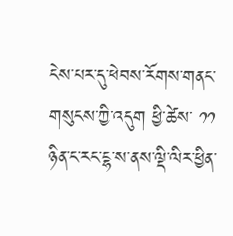ངེས་པར་དུ་ཕེབས་རོགས་གནང་གསུངས་ཀྱི་འདུག ཕྱི་ཚེས་ ༡༡ ཉིན་ང་རང་ངྷ་ས་ནས་ལྡི་ལིར་ཕྱིན་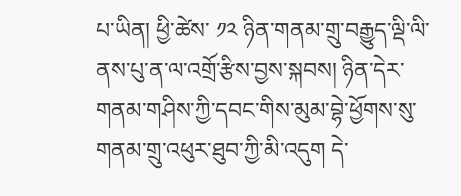པ་ཡིན། ཕྱི་ཚེས་ ༡༢ ཉིན་གནམ་གྲུ་བརྒྱུད་ལྡི་ལི་ནས་པུ་ན་ལ་འགྲོ་རྩིས་བྱས་སྐབས། ཉིན་དེར་གནམ་གཤིས་ཀྱི་དབང་གིས་མུམ་བྷེ་ཕྱོགས་སུ་གནམ་གྲུ་འཕུར་ཐུབ་ཀྱི་མི་འདུག དེ་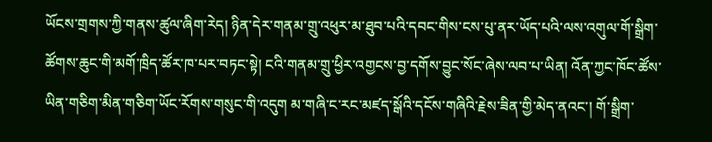ཡོངས་གྲགས་ཀྱི་གནས་ཚུལ་ཞིག་རེད། ཉིན་དེར་གནམ་གྲུ་འཕུར་མ་ཐུབ་པའི་དབང་གིས་ངས་པུ་ནར་ཡོད་པའི་ལས་འགུལ་གོ་སྒྲིག་ཚོགས་ཆུང་གི་མགོ་ཁྲིད་ཚོར་ཁ་པར་བཏང་སྟེ། ངའི་གནམ་གྲུ་ཕྱིར་འགྱངས་བྱ་དགོས་བྱུང་སོང་ཞེས་ལབ་པ་ཡིན། འོན་ཀྱང་ཁོང་ཚོས་ཡིན་གཅིག་མིན་གཅིག་ཡོང་རོགས་གསུང་གི་འདུག མ་གཞི་ང་རང་མཛད་སྒོའི་དངོས་གཞིའི་རྗེས་ཟིན་གྱི་མེད་ནའང་། གོ་སྒྲིག་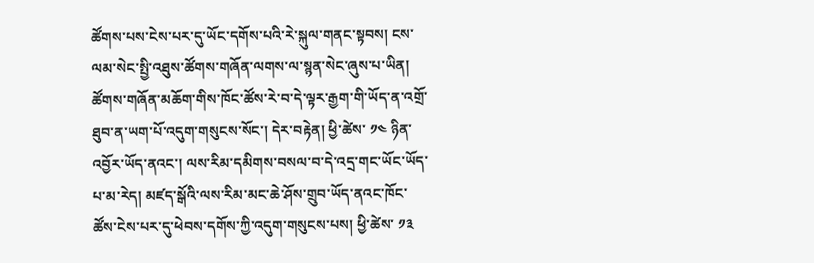ཚོགས་པས་ངེས་པར་དུ་ཡོང་དགོས་པའི་རེ་སྐུལ་གནང་སྟབས། ངས་ལམ་སེང་སྤྱི་འཐུས་ཚོགས་གཞོན་ལགས་ལ་སྙན་སེང་ཞུས་པ་ཡིན། ཚོགས་གཞོན་མཆོག་གིས་ཁོང་ཚོས་རེ་བ་དེ་ལྟར་རྒྱག་གི་ཡོད་ན་འགྲོ་ཐུབ་ན་ཡག་པོ་འདུག་གསུངས་སོང་། དེར་བརྟེན། ཕྱི་ཚེས་ ༡༤ ཉིན་འབྱོར་ཡོད་ནའང་། ལས་རིམ་དམིགས་བསལ་བ་དེ་འདྲ་གང་ཡོང་ཡོད་པ་མ་རེད། མཛད་སྒོའི་ལས་རིམ་མང་ཆེ་ཤོས་གྲུབ་ཡོད་ནའང་ཁོང་ཚོས་ངེས་པར་དུ་ཕེབས་དགོས་ཀྱི་འདུག་གསུངས་པས། ཕྱི་ཚེས་ ༡༣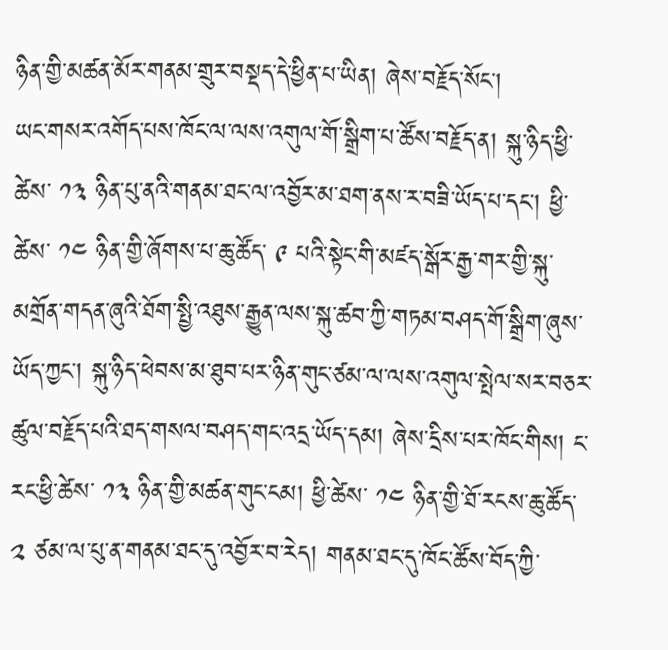ཉིན་གྱི་མཚན་མོར་གནམ་གྲུར་བསྡད་དེ་ཕྱིན་པ་ཡིན། ཞེས་བརྗོད་སོང་།
ཡང་གསར་འགོད་པས་ཁོང་ལ་ལས་འགུལ་གོ་སྒྲིག་པ་ཚོས་བརྗོད་ན། སྐུ་ཉིད་ཕྱི་ཚེས་ ༡༣ ཉིན་པུ་ནའི་གནམ་ཐང་ལ་འབྱོར་མ་ཐག་ནས་ར་བཟི་ཡོད་པ་དང་། ཕྱི་ཚེས་ ༡༤ ཉིན་གྱི་ཞོགས་པ་ཆུ་ཚོད་ ༩ པའི་སྟེང་གི་མཛད་སྒོར་རྒྱ་གར་གྱི་སྐུ་མགྲོན་གདན་ཞུའི་ཐོག་སྤྱི་འཐུས་རྒྱུན་ལས་སྐུ་ཚབ་ཀྱི་གཏམ་བཤད་གོ་སྒྲིག་ཞུས་ཡོད་ཀྱང་། སྐུ་ཉིད་ཕེབས་མ་ཐུབ་པར་ཉིན་གུང་ཙམ་ལ་ལས་འགུལ་སྤེལ་སར་བཅར་ཚུལ་བརྗོད་པའི་ཐད་གསལ་བཤད་གང་འདྲ་ཡོད་དམ། ཞེས་དྲིས་པར་ཁོང་གིས། ང་རང་ཕྱི་ཚེས་ ༡༣ ཉིན་གྱི་མཚན་གུང་ངམ། ཕྱི་ཚེས་ ༡༤ ཉིན་གྱི་ཐོ་རངས་ཆུ་ཚོད་ ༢ ཙམ་ལ་པུ་ན་གནམ་ཐང་དུ་འབྱོར་བ་རེད། གནམ་ཐང་དུ་ཁོང་ཚོས་བོད་ཀྱི་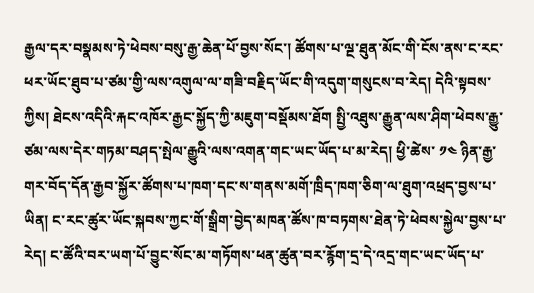རྒྱལ་དར་བསྣམས་ཏེ་ཕེབས་བསུ་རྒྱ་ཆེན་པོ་བྱས་སོང་། ཚོགས་པ་ལྔ་ཐུན་མོང་གི་ངོས་ནས་ང་རང་ཕར་ཡོང་ཐུབ་པ་ཙམ་གྱི་ལས་འགུལ་ལ་གཟི་བརྗིད་ཡོང་གི་འདུག་གསུངས་བ་རེད། དེའི་སྟབས་ཀྱིས། ཐེངས་འདིའི་རྐང་འཁོར་རྒྱང་སྐྱོད་ཀྱི་མཇུག་བསྡོམས་ཐོག སྤྱི་འཐུས་རྒྱུན་ལས་ཤིག་ཕེབས་རྒྱུ་ཙམ་ལས་དེར་གཏམ་བཤད་སྤེལ་རྒྱུའི་ལས་འགན་གང་ཡང་ཡོད་པ་མ་རེད། ཕྱི་ཚེས་ ༡༤ ཉིན་རྒྱ་གར་བོད་དོན་རྒྱབ་སྐྱོར་ཚོགས་པ་ཁག་དང་ས་གནས་མགོ་ཁྲིད་ཁག་ཅིག་ལ་ཐུག་འཕྲད་བྱས་པ་ཡིན། ང་རང་ཚུར་ཡོང་སྐབས་ཀྱང་གོ་སྒྲིག་བྱེད་མཁན་ཚོས་ཁ་བཏགས་ཐེན་ཏེ་ཕེབས་སྐྱེལ་བྱས་པ་རེད། ང་ཚོའི་བར་ཡག་པོ་བྱུང་སོང་མ་གཏོགས་ཕན་ཚུན་བར་རྙོག་དྲ་དེ་འདྲ་གང་ཡང་ཡོད་པ་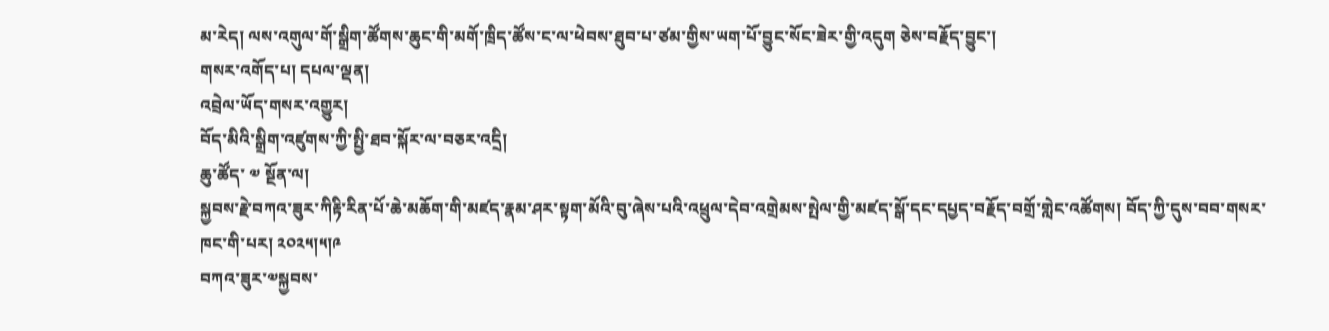མ་རེད། ལས་འགུལ་གོ་སྒྲིག་ཚོགས་ཆུང་གི་མགོ་ཁྲིད་ཚོས་ང་ལ་ཕེབས་ཐུབ་པ་ཙམ་གྱིས་ཡག་པོ་བྱུང་སོང་ཟེར་གྱི་འདུག ཅེས་བརྗོད་བྱུང་།
གསར་འགོད་པ། དཔལ་ལྡན།
འབྲེལ་ཡོད་གསར་འགྱུར།
བོད་མིའི་སྒྲིག་འཛུགས་ཀྱི་སྤྱི་ཐབ་སྐོར་ལ་བཅར་འདྲི།
ཆུ་ཚོད་ ༧ སྔོན་ལ།
སྐྱབས་རྗེ་བཀའ་ཟུར་ཀིརྟི་རིན་པོ་ཆེ་མཆོག་གི་མཛད་རྣམ་ཤར་སྟག་མོའི་བུ་ཞེས་པའི་འཕྲུལ་དེབ་འགྲེམས་སྤེལ་གྱི་མཛད་སྒོ་དང་དཔྱད་བརྗོད་བགྲོ་གླེང་འཚོགས། བོད་ཀྱི་དུས་བབ་གསར་ཁང་གི་པར། ༢༠༢༥།༥།༩
བཀའ་ཟུར་༧སྐྱབས་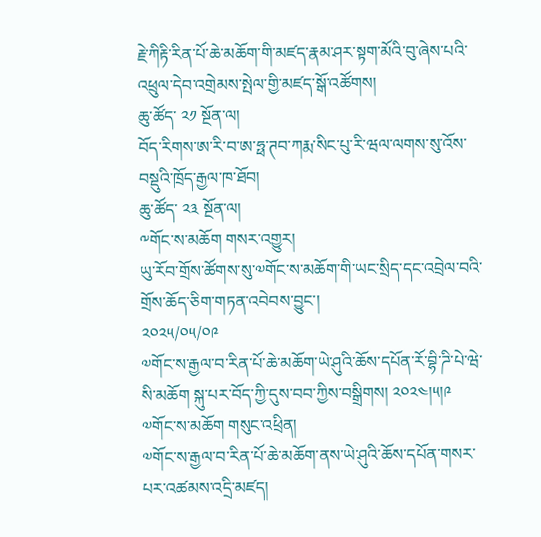རྗེ་ཀིརྟི་རིན་པོ་ཆེ་མཆོག་གི་མཛད་རྣམ་ཤར་སྟག་མོའི་བུ་ཞེས་པའི་འཕྲུལ་དེབ་འགྲེམས་སྤེལ་གྱི་མཛད་སྒོ་འཚོགས།
ཆུ་ཚོད་ ༢༡ སྔོན་ལ།
བོད་རིགས་ཨ་རི་བ་ཨ་ཧྥ་ཊབ་ཀརྨ་སིང་པུ་རི་ཝལ་ལགས་སུ་འོས་བསྡུའི་ཁྲོད་རྒྱལ་ཁ་ཐོབ།
ཆུ་ཚོད་ ༢༣ སྔོན་ལ།
༸གོང་ས་མཆོག གསར་འགྱུར།
ཡུ་རོབ་གྲོས་ཚོགས་སུ་༧གོང་ས་མཆོག་གི་ཡང་སྲིད་དང་འབྲེལ་བའི་གྲོས་ཆོད་ཅིག་གཏན་འབེབས་བྱུང་།
༢༠༢༥/༠༥/༠༩
༧གོང་ས་རྒྱལ་བ་རིན་པོ་ཆེ་མཆོག་ཡེ་ཤུའི་ཆོས་དཔོན་རོ་བྷི་ཌི་པེ་ཝེ་སི་མཆོག སྐུ་པར་བོད་ཀྱི་དུས་བབ་ཀྱིས་བསྒྲིགས། ༢༠༢༤།༥།༩
༧གོང་ས་མཆོག གསུང་འཕྲིན།
༧གོང་ས་རྒྱལ་བ་རིན་པོ་ཆེ་མཆོག་ནས་ཡེ་ཤུའི་ཆོས་དཔོན་གསར་པར་འཚམས་འདྲི་མཛད།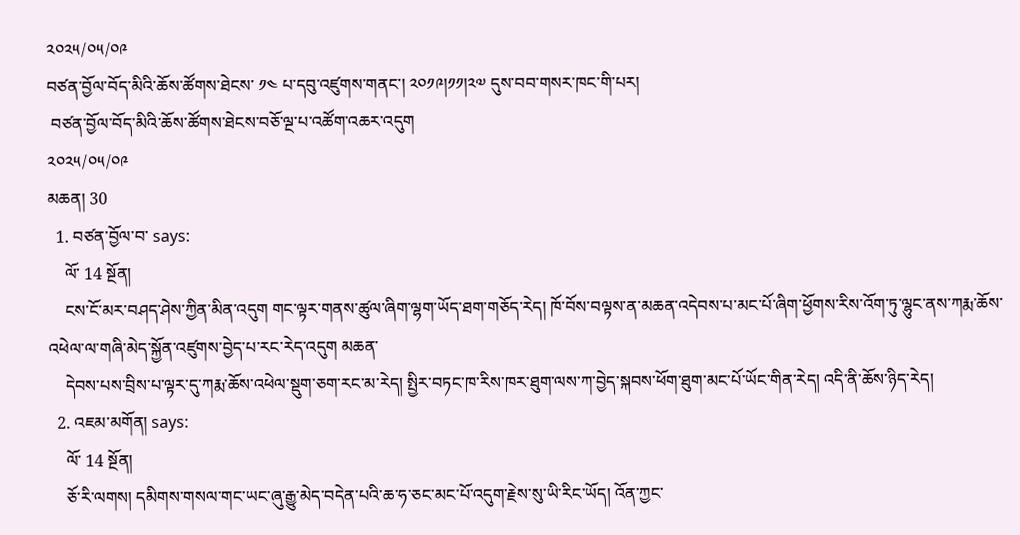༢༠༢༥/༠༥/༠༩
བཙན་བྱོལ་བོད་མིའི་ཆོས་ཚོགས་ཐེངས་ ༡༤ པ་དབུ་འཛུགས་གནང་། ༢༠༡༩།༡༡།༢༧ དུས་བབ་གསར་ཁང་གི་པར།
 བཙན་བྱོལ་བོད་མིའི་ཆོས་ཚོགས་ཐེངས་བཅོ་ལྔ་པ་འཚོག་འཆར་འདུག
༢༠༢༥/༠༥/༠༩
མཆན། 30
  1. བཙན་བྱོལ་བ་ says:
    ལོ་ 14 སྔོན།
    ངས་ངོ་མར་བཤད་ཤེས་ཀྱིན་མིན་འདུག གང་ལྟར་གནས་ཚུལ་ཞིག་ལྷག་ཡོད་ཐག་གཅོད་རེད། ཁོ་བོས་བལྟས་ན་མཆན་འདེབས་པ་མང་པོ་ཞིག་ཕྱོགས་རིས་འོག་ཏུ་ལྷུང་ནས་ཀརྨ་ཆོས་འཕེལ་ལ་གཞི་མེད་སྐྱོན་འཛུགས་བྱེད་པ་རང་རེད་འདུག མཆན་
    དེབས་པས་བྲིས་པ་ལྟར་དུ་ཀརྨ་ཆོས་འཕེལ་སྡུག་ཅག་རང་མ་རེད། སྤྱིར་བཏང་ཁ་རིས་ཁར་ཐུག་ལས་ཀ་བྱེད་སྐབས་ཕོག་ཐུག་མང་པོ་ཡོང་གིན་རེད། འདི་ནི་ཆོས་ཉིད་རེད།
  2. འཇམ་མགོན། says:
    ལོ་ 14 སྔོན།
    ཅོ་རི་ལགས། དམིགས་གསལ་གང་ཡང་ཞུ་རྒྱུ་མེད་བདེན་པའི་ཆ་ཧ་ཅང་མང་པོ་འདུག་རྗེས་སུ་ཡི་རིང་ཡོད། འོན་ཀྱང་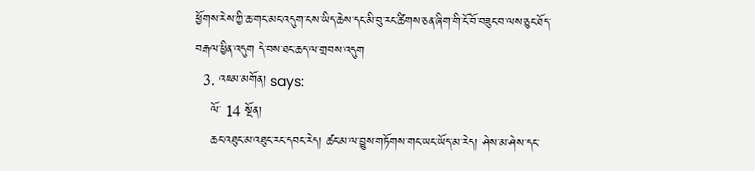ཕྱོགས་རེས་ཀྱི་ཆ་གང་མང་འདུག་ངས་ཡིད་ཆེས་དང་མི་བུ་རང་ཚིགས་ཅན་ཞིག་གི་ངོ་བོ་བཟུང་བ་ལས་ཅུང་ཐོད་བརྒལ་ཕྱིན་འདུག དེ་བས་ཐང་ཆད་ལ་གྲབས་འདུག
  3. འཇམ་མགོན། says:
    ལོ་ 14 སྔོན།
    ཆང་འཐུང་མ་འཐུང་རང་དབང་རེད། ཚང་མ་ལ་བྱུས་གཏོགས་གང་ཡང་ཡོད་མ་རེད། ཤེས་མ་ཤེས་དང་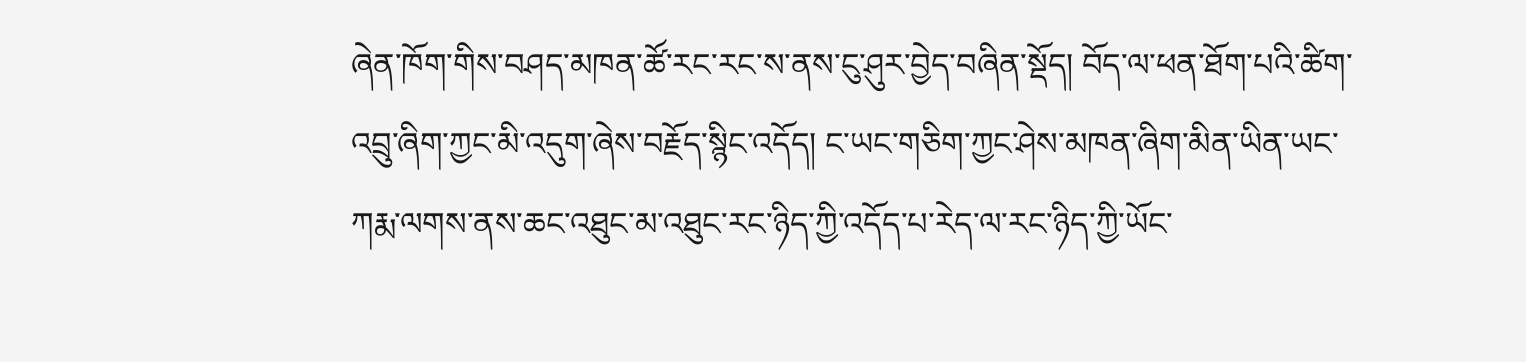ཞེན་ཁོག་གིས་བཤད་མཁན་ཚོ་རང་རང་ས་ནས་ངུ་ཤུར་བྱེད་བཞིན་སྡོད། བོད་ལ་ཕན་ཐོག་པའི་ཚིག་འབྲུ་ཞིག་ཀྱང་མི་འདུག་ཞེས་བརྗོད་སྙིང་འདོད། ང་ཡང་གཅིག་ཀྱང་ཤེས་མཁན་ཞིག་མིན་ཡིན་ཡང་ཀརྨ་ལགས་ནས་ཆང་འཐུང་མ་འཐུང་རང་ཉིད་ཀྱི་འདོད་པ་རེད་ལ་རང་ཉིད་ཀྱི་ཡོང་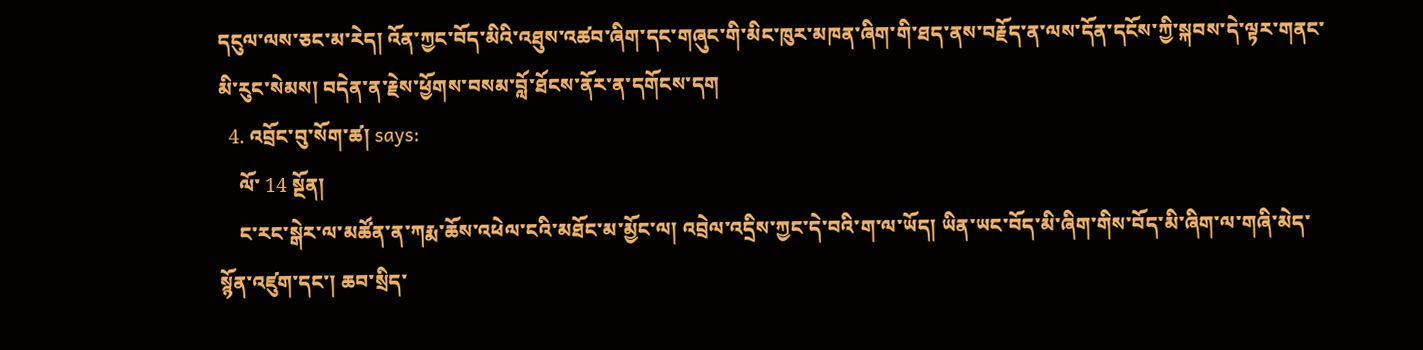དངུལ་ལས་ཅང་མ་རེད། འོན་ཀྱང་བོད་མིའི་འཐུས་འཚབ་ཞིག་དང་གཞུང་གི་མིང་ཁུར་མཁན་ཞིག་གི་ཐད་ནས་བརྗོད་ན་ལས་དོན་དངོས་ཀྱི་སྐབས་དེ་ལྟར་གནང་མི་རུང་སེམས། བདེན་ན་རྗེས་ཕྱོགས་བསམ་བློ་ཐོངས་ནོར་ན་དགོངས་དག
  4. འབྲོང་བུ་སོག་ཚ། says:
    ལོ་ 14 སྔོན།
    ང་རང་སྒེར་ལ་མཚོན་ན་ཀརྨ་ཆོས་འཕེལ་ངའི་མཐོང་མ་མྱོང་ལ། འབྲེལ་འདྲིས་ཀྱང་དེ་བའི་ག་ལ་ཡོད། ཡིན་ཡང་བོད་མི་ཞིག་གིས་བོད་མི་ཞིག་ལ་གཞི་མེད་སྙོན་འཛུག་དང་། ཆབ་སྲིད་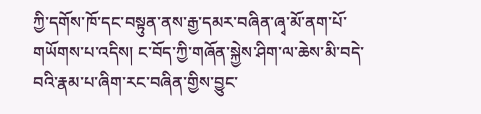ཀྱི་དགོས་ཁོ་དང་བསྟུན་ནས་རྒྱ་དམར་བཞིན་ཞྭ་མོ་ནག་པོ་གཡོགས་པ་འདིས། ང་བོད་ཀྱི་གཞོན་སྐྱེས་ཤིག་ལ་ཆེས་མི་བདེ་བའི་རྣམ་པ་ཞིག་རང་བཞིན་གྱིས་བྱུང་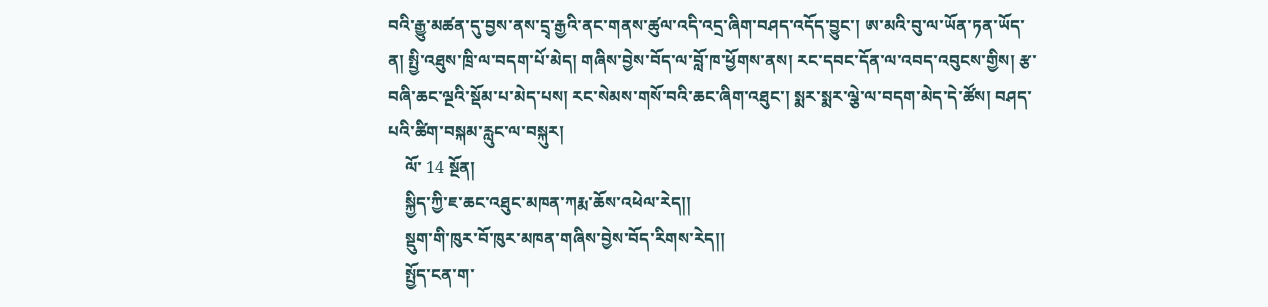བའི་རྒྱུ་མཚན་དུ་བྱས་ནས་དྲྭ་རྒྱའི་ནང་གནས་ཚུལ་འདི་འདྲ་ཞིག་བཤད་འདོད་བྱུང་། ཨ་མའི་བུ་ལ་ཡོན་ཏན་ཡོད་ན། སྤྱི་འཐུས་ཁྲི་ལ་བདག་པོ་མེད། གཞིས་བྱེས་བོད་ལ་བློ་ཁ་ཕྱོགས་ནས། རང་དབང་དོན་ལ་འབད་འབུངས་གྱིས། རྩ་བཞི་ཆང་ལྔའི་སྡོམ་པ་མེད་པས། རང་སེམས་གསོ་བའི་ཆང་ཞིག་འཐུང་། སྨར་སྨར་ལྕེ་ལ་བདག་མེད་དེ་ཚོས། བཤད་པའི་ཚིག་བསྐམ་རླུང་ལ་བསྐུར།
    ལོ་ 14 སྔོན།
    སྐྱིད་ཀྱི་ཇ་ཆང་འཐུང་མཁན་ཀརྨ་ཆོས་འཕེལ་རེད།།
    སྡུག་གི་ཁུར་བོ་ཁུར་མཁན་གཞིས་བྱེས་བོད་རིགས་རེད།།
    སྤྱོད་ངན་ག་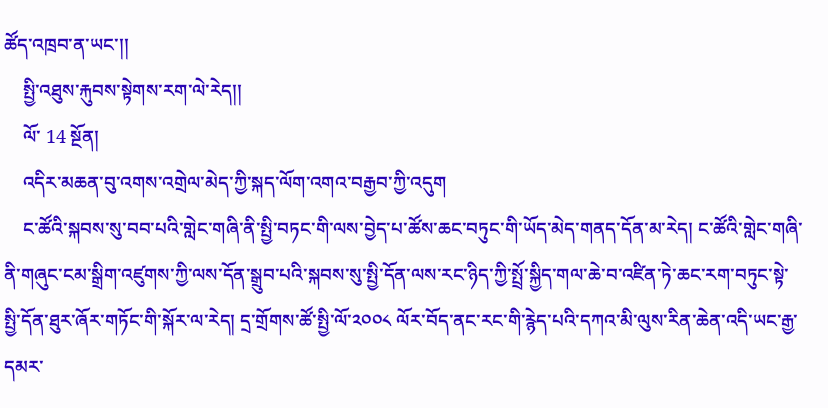ཚོད་འཁྲབ་ན་ཡང་།།
    སྤྱི་འཐུས་རྐུབས་སྟེགས་རག་ལེ་རེད།།
    ལོ་ 14 སྔོན།
    འདིར་མཆན་བུ་འགས་འགྲེལ་མེད་ཀྱི་སྐད་ལོག་འགའ་བརྒྱབ་ཀྱི་འདུག
    ང་ཚོའི་སྐབས་སུ་བབ་པའི་གླེང་གཞི་ནི་སྤྱི་བཏང་གི་ལས་བྱེད་པ་ཚོས་ཆང་བཏུང་གི་ཡོད་མེད་གནད་དོན་མ་རེད། ང་ཚོའི་གླེང་གཞི་ནི་གཞུང་ངམ་སྒྲིག་འཛུགས་ཀྱི་ལས་དོན་སྒྲུབ་པའི་སྐབས་སུ་སྤྱི་དོན་ལས་རང་ཉིད་ཀྱི་སྤྲོ་སྐྱིད་གལ་ཆེ་བ་འཛིན་ཏེ་ཆང་རག་བཏུང་སྟེ་སྤྱི་དོན་ཐུར་ཞོར་གཏོང་གི་སྐོར་ལ་རེད། དྲ་གྲོགས་ཚོ་སྤྱི་ལོ་༢༠༠༨ ལོར་བོད་ནང་རང་གི་རྙེད་པའི་དཀའ་མི་ལུས་རིན་ཆེན་འདི་ཡང་རྒྱ་དམར་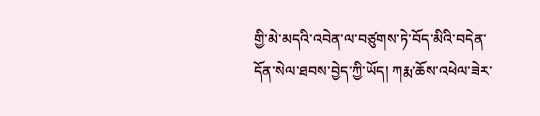གྱི་མེ་མདའི་འབེན་ལ་བཙུགས་ཏེ་བོད་མིའི་བདེན་དོན་སེལ་ཐབས་བྱེད་ཀྱི་ཡོད། ཀརྨ་ཆོས་འཕེལ་ཟེར་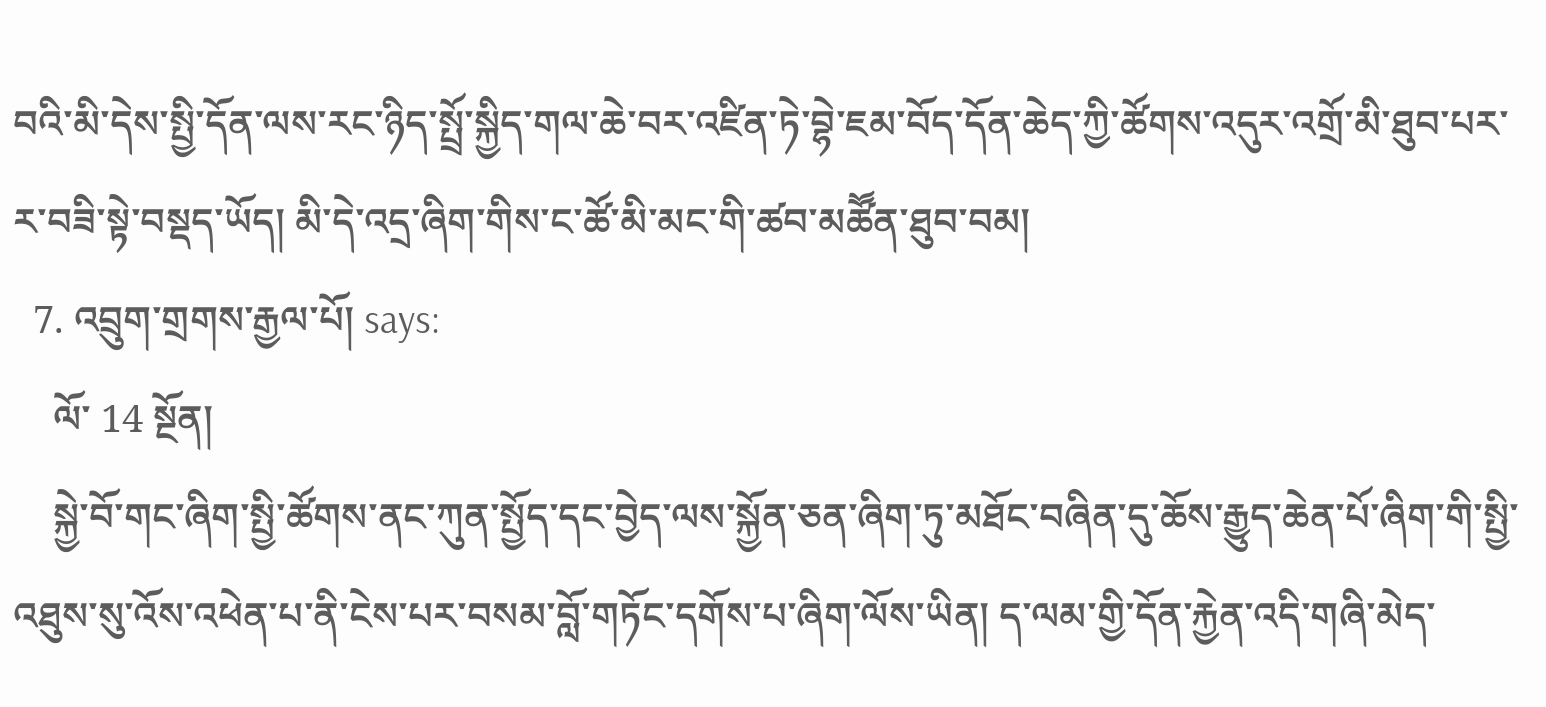བའི་མི་དེས་སྤྱི་དོན་ལས་རང་ཉིད་སྤྲོ་སྐྱིད་གལ་ཆེ་བར་འཛིན་ཏེ་བྷེ་ཇམ་བོད་དོན་ཆེད་ཀྱི་ཚོགས་འདུར་འགྲོ་མི་ཐུབ་པར་ར་བཟི་སྟེ་བསྡད་ཡོད། མི་དེ་འདྲ་ཞིག་གིས་ང་ཚོ་མི་མང་གི་ཚབ་མཚཽན་ཐུབ་བམ།
  7. འབྲུག་གྲགས་རྒྱལ་པོ། says:
    ལོ་ 14 སྔོན།
    སྐྱེ་བོ་གང་ཞིག་སྤྱི་ཚོགས་ནང་ཀུན་སྤྱོད་དང་བྱེད་ལས་སྐྱོན་ཅན་ཞིག་ཏུ་མཐོང་བཞིན་དུ་ཆོས་རྒྱུད་ཆེན་པོ་ཞིག་གི་སྤྱི་འཐུས་སུ་འོས་འཕེན་པ་ནི་ངེས་པར་བསམ་བློ་གཏོང་དགོས་པ་ཞིག་ལོས་ཡིན། ད་ལམ་གྱི་དོན་རྐྱེན་འདི་གཞི་མེད་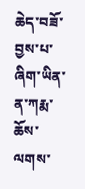ཆེད་བཟོ་བྱས་པ་ཞིག་ཡིན་ན་ཀརྨ་ཆོས་ལགས་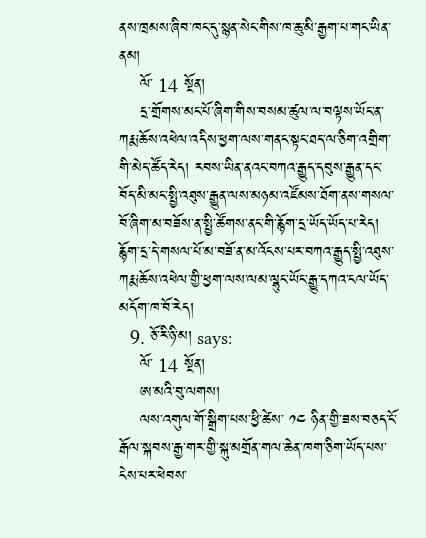ནས་ཁྲམས་ཞིབ་ཁང་དུ་སྙན་སེང་གིས་ཁ་ཆུ་མི་རྒྱག་པ་གང་ཡིན་ནམ།
    ལོ་ 14 སྔོན།
    དྲ་གྲོགས་མང་པོ་ཞིག་གིས་བསམ་ཚུལ་ལ་བལྟས་ཡོང་ན་ཀརྨ་ཆོས་འཕེལ་འདིས་ཕྱག་ལས་གནང་སྟང་ཐད་ལ་ཅིག་འགྲིག་གི་མེད་ཚོད་རེད། རབས་ཡིན་ནའང་བཀའ་རྒྱུད་དབུས་རྒྱུན་དང་བོད་མི་མང་སྤྱི་འཐུས་རྒྱུན་ལས་མཉམ་འཛོམས་ཐོག་ནས་གསལ་བོ་ཞིག་མ་བཟོས་ན་སྤྱི་ཚོགས་ནང་གི་རྙོག་དྲ་ཡོད་ཡོད་པ་རེད། རྙོག་དྲ་དེ་གསལ་པོ་མ་བཟོ་ན་མ་འོངས་པར་བཀའ་རྒྱུད་སྤྱི་འཐུས་ཀརྨ་ཆོས་འཕེལ་གྱི་ཕྱག་ལས་ལམ་ལྷུང་ཡོང་རྒྱུ་དཀའ་ངལ་ཡོད་མདོག་ཁ་བོ་རེད།
  9. ཅོ་རི་ཉི་མ། says:
    ལོ་ 14 སྔོན།
    ཨ་མའི་བུ་ལགས།
    ལས་འགུལ་གོ་སྒྲིག་པས་ཕྱི་ཚེས་ ༡༤ ཉིན་གྱི་ཟས་བཅད་ངོ་རྒོལ་སྐབས་རྒྱ་གར་གྱི་སྐུ་མགྲོན་གལ་ཆེན་ཁག་ཅིག་ཡོད་པས་ངེས་པར་ཕེབས་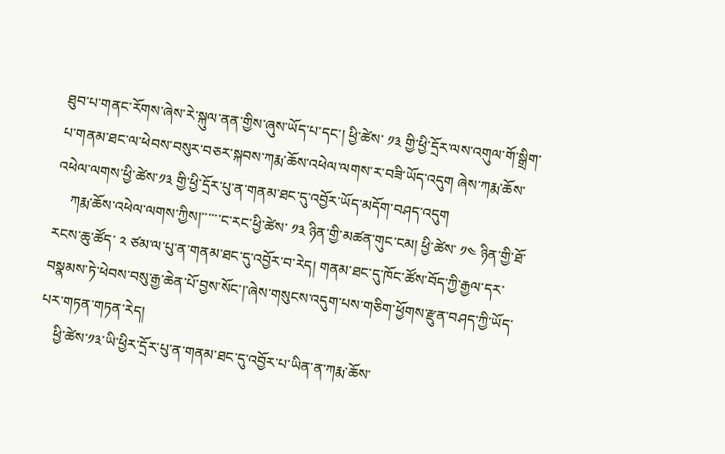ཐུབ་པ་གནང་རོགས་ཞེས་རེ་སྐུལ་ནན་གྱིས་ཞུས་ཡོད་པ་དང་། ཕྱི་ཚེས་ ༡༣ གྱི་ཕྱི་དྲོར་ལས་འགུལ་གོ་སྒྲིག་པ་གནམ་ཐང་ལ་ཕེབས་བསུར་བཅར་སྐབས་ཀརྨ་ཆོས་འཕེལ་ལགས་ར་བཟི་ཡོད་འདུག ཞེས་ཀརྨ་ཆོས་འཕེལ་ལགས་ཕྱི་ཚེས་༡༣ གྱི་ཕྱི་དྲོར་པུ་ན་གནམ་ཐང་དུ་འབྱོར་ཡོད་མདོག་བཤད་འདུག
    ཀརྨ་ཆོས་འཕེལ་ལགས་ཀྱིས།་་་་་་ང་རང་ཕྱི་ཚེས་ ༡༣ ཉིན་གྱི་མཚན་གུང་ངམ། ཕྱི་ཚེས་ ༡༤ ཉིན་གྱི་ཐོ་རངས་ཆུ་ཚོད་ ༢ ཙམ་ལ་པུ་ན་གནམ་ཐང་དུ་འབྱོར་བ་རེད། གནམ་ཐང་དུ་ཁོང་ཚོས་བོད་ཀྱི་རྒྱལ་དར་བསྣམས་ཏེ་ཕེབས་བསུ་རྒྱ་ཆེན་པོ་བྱས་སོང་།་ཞེས་གསུངས་འདུག་པས་གཅིག་ཕྱོགས་རྫུན་བཤད་ཀྱི་ཡོད་པར་གཏན་གཏན་རེད།
    ཕྱི་ཚེས་༡༣་ཡི་ཕྱིར་དྲོར་པུ་ན་གནམ་ཐང་དུ་འབྱོར་པ་ཡིན་ན་ཀརྨ་ཆོས་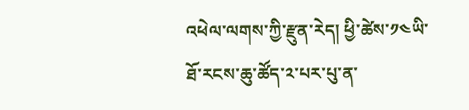འཕེལ་ལགས་ཀྱི་རྫུན་རེད། ཕྱི་ཚེས་༡༤ཡི་ཐོ་རངས་ཆུ་ཚོད་༢་པར་པུ་ན་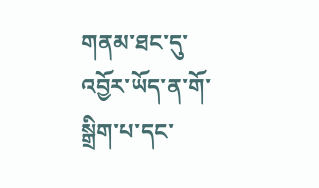གནམ་ཐང་དུ་འབྱོར་ཡོད་ན་གོ་སྒྲིག་པ་དང་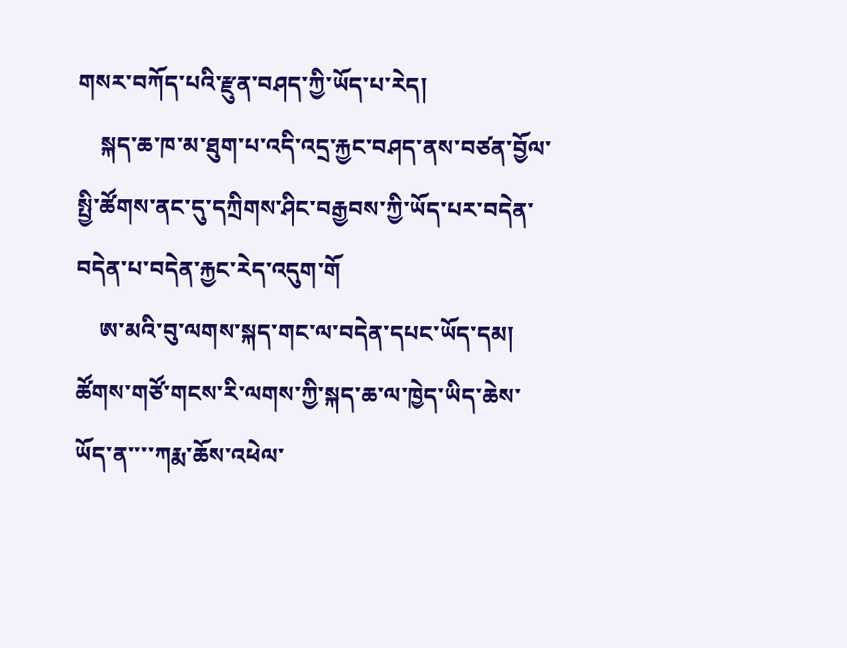གསར་བཀོད་པའི་རྫུན་བཤད་ཀྱི་ཡོད་པ་རེད།
    སྐད་ཆ་ཁ་མ་ཐུག་པ་འདི་འདྲ་རྐྱང་བཤད་ནས་བཙན་བྱོལ་སྤྱི་ཚོགས་ནང་དུ་དཀྲིགས་ཤིང་བརྒྱབས་ཀྱི་ཡོད་པར་བདེན་བདེན་པ་བདེན་རྐྱང་རེད་འདུག་གོ
    ཨ་མའི་བུ་ལགས་སྐད་གང་ལ་བདེན་དཔང་ཡོད་དམ། ཚོགས་གཙོ་གངས་རི་ལགས་ཀྱི་སྐད་ཆ་ལ་ཁྱེད་ཡིད་ཆེས་ཡོད་ན་་་་ཀརྨ་ཆོས་འཕེལ་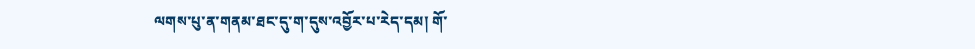ལགས་པུ་ན་གནམ་ཐང་དུ་ག་དུས་འབྱོར་པ་རེད་དམ། གོ་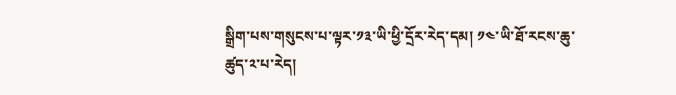སྒྲིག་པས་གསུངས་པ་ལྟར་༡༣་ཡི་ཕྱི་དྲོར་རེད་དམ། ༡༤་ཡི་ཐོ་རངས་ཆུ་ཚུད་༢་པ་རེད།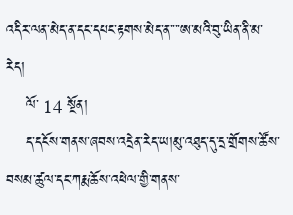འདིར་ལན་མེད་ན་དང་དཔང་རྟགས་མེད་ན་་་་ཨ་མའི་བུ་ཡིན་ནི་མ་རེད།
    ལོ་ 14 སྔོན།
    ད་དངོས་གནས་ཞབས་འདྲེན་རེད་ཡ།མུ་འཐུད་དུ་དྲ་གྲོགས་ཚོས་བསམ་ཚུལ་དང་ཀརྨ་ཆོས་འཕེལ་གྱི་གནས་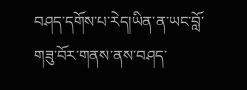བཤད་དགོས་པ་རེད།ཡིན་ན་ཡང་བློ་གཟུ་བོར་གནས་ནས་བཤད་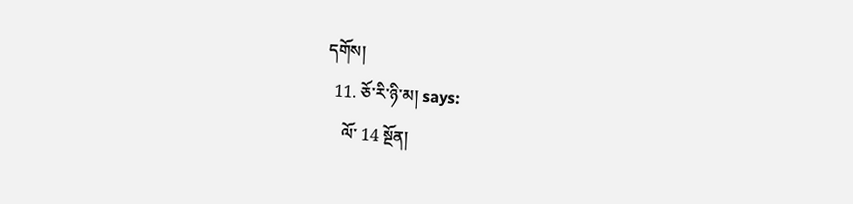དགོས།
  11. ཅོ་རི་ཉི་མ། says:
    ལོ་ 14 སྔོན།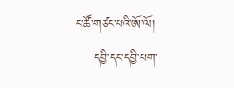ང་ཚོ་གཙང་པའི་ཨོ་ལོ།
    དབྱི་དང་དབྱི་པག་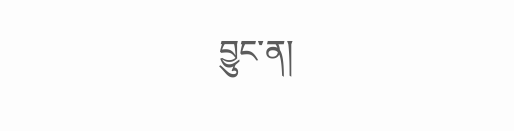བྱུང་ན།